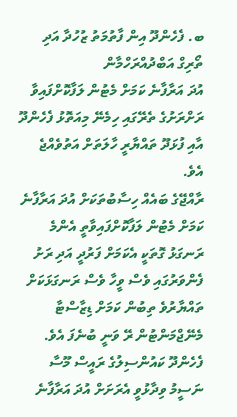ބ. ފެހެންދޫ އިން ފާތުމަތު ޒުހުދާ އަދި ތޯރިގް އަބްދުއްރަހްމާން
އުދަ އަރާފާނެ ކަމަށް މެޓުން ލަފާކޮށްފައިވާ ރަށްރަށުގެ ތެރޭގައި ހިމެނޭ މިއަތޮޅު ފެހެންދޫ އާއި ފުޅަދޫ ތައްޔާރީ ހާލަތަށް އަތުވެއްޖެ އެވެ.
ރާއްޖޭގެ ބައެއް ހިސާބުތަކަށް އުދަ އަރާފާނެ ކަމަށް މެޓުން ލަފާކޮށްފައިވާތީ އެންމެ ރަނގަޅު ގޮތަކީ އެކަމަށް ފަރުދީ އަދި ރަށު ފެންވަރުގައި ވެސް ވީހާ ވެސް ރަނގަޅަކަށް ތައްޔާރުވެ ތިބުން ކަމަށް ޑިޒާސްޓާ މެނޭޖްމަންޓުން ރޭ ވަނީ ބުނެފަ އެވެ.
ފެހެންދޫ ކައުންސިލުގެ ރައީސް މޫސާ ނަސީމު ވިދާޅުވީ އެރަށަށް އުދަ އަރާފާނެ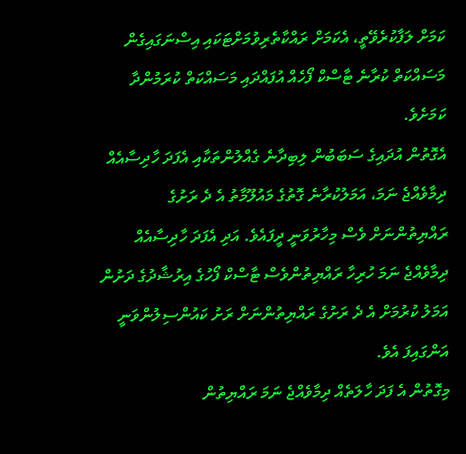ކަމަށް ލަފާކުރެވޭތީ، އެކަމަށް ރައްކާތެރިވުމަށްޓަކައި އިސްނަގައިގެން މަސައްކަތް ކުރާނެ ޓާސްކް ފޯހެއް އުފައްދައި މަސައްކަތް ކުރަމުންދާ ކަމަށެވެ.
އެގޮތުން އުދައިގެ ސަބަބުން ލިބިދާނެ ގެއްލުންތަކާއި އެފަދަ ހާދިސާއެއް ދިމާވެއްޖެ ނަމަ، އަމަލުކުރާނެ ގޮތުގެ މައުލޫމާތު އެ ދެ ރަށުގެ ރައްޔިތުންނަށް ވެސް މިހާރުވަނީ ދީފައެވެ. އަދި އެފަދަ ހާދިސާއެއް ދިމާވެއްޖެ ނަމަ ހުރިހާ ރައްޔިތުންވެސް ޓާސްކް ފޯހުގެ އިރުޝާދުގެ ދަށުން އަމަލު ކުރުމަށް އެ ދެ ރަށުގެ ރައްޔިތުންނަށް ރަށު ކައުންސިލުންވަނީ އަންގައިފަ އެވެ.
މިގޮތުން އެ ފަދަ ހާލަތެއް ދިމާވެއްޖެ ނަމަ ރައްޔިތުން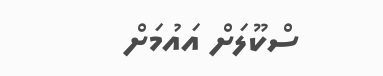ސްކޫލަށް އައުމަށް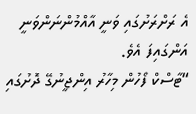އެ ރަށްރަށުގައި ވަނީ އާއްމުންނަންވަނީ އަންގައިފަ އެވެ.
“ޓާސްކް ފޯހުން މިހާރު އިންޖީނުގޭ ދޮށުގައި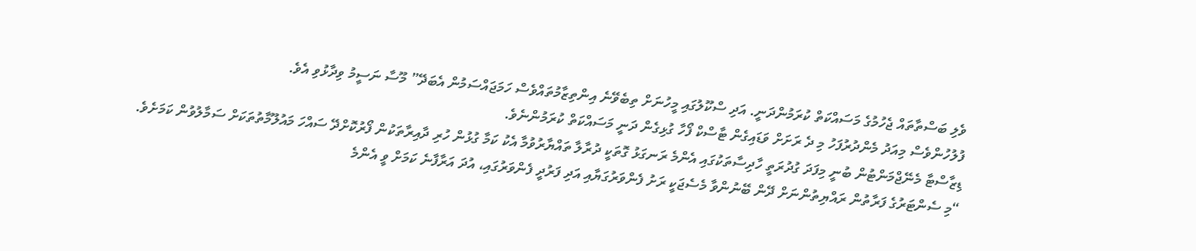ވެލި ބަސްތާތައް ޖެހުމުގެ މަސައްކަތް ކުރަމުންދަނީ. އަދި ސްކޫލުގައި މީހުނަށް ތިބެވޭނެ އިންތިޒާމުތައްވެސް ހަމަޖައްސަމުން އެބަދޭ” މޫސާ ނަސީމު ވިދާޅުވި އެވެ.
ފުލުހުންވެސް މިއަދު މެންދުރުފަހު މި ދެ ރަށަށް ވަޑައިގެން ޓާސްކް ފޯހާ ގުޅިގެން ދަނީ މަސައްކަތް ކުރަމުންނެވެ.
ޑިޒާސްޓާ މެނޭޖްމަންޓުން ބުނީ މިފަދަ ގުދުރަތީ ހާދިސާތަކުގައި އެންމެ ރަނގަޅު ގޮތަކީ ދުރާލާ ތައްޔާރުވުމާ އެކު ކަމާ ގުޅުން ހުރި ދާއިރާތަކުން ފޯރުކޮށްދޭ ސައްހަ މައުލޫމާތުތަކަށް ސަމާލުވުން ކަމަށެވެ.
“މި ސެންޓަރުގެ ފަރާތުން ރައްޔިތުންނަށް ދޭން ބޭނުންވާ މެސެޖަކީ ރަށު ފެންވަރުގަޔާއި އަދި ފަރުދީ ފެންވަރުގައި، އުދަ އަރާފާނެ ކަމަށް ވީ އެންމެ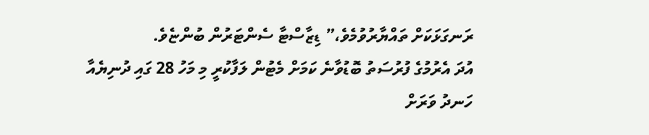ރަނގަޅަކަށް ތައްޔާރުވުމެވެ،” ޑިޒާސްޓާ ސެންޓަރުން ބުންޏެވެ.
އުދަ އެރުމުގެ ފުރުސަތު ބޮޑުވާނެ ކަމަށް މެޓުން ލަފާކުރީ މި މަހު 28 ގައި ދުނިޔެއާ ހަނދު ވަރަށް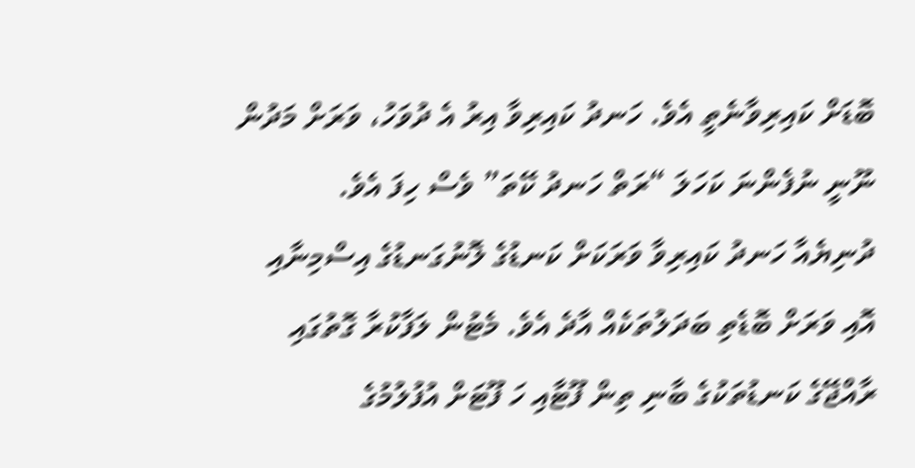ބޮޑަށް ކައިރިވާނެތީ އެވެ. ހަނދު ކައިރިވާ އިރު އެ ދުވަހު، ވަރަށް މަދުން ނޫނީ ނުފެންނަ ކަހަލަ “ރަތް ހަނދު ކޭތަ” ވެސް ހިފަ އެވެ.
ދުނިޔެއާ ހަނދު ކައިރިވާ ވަރަކަށް ކަނޑުގެ ލޮނުގަނޑުގެ އިސްމިނާއި އޮއި ވަރަށް ބޮޑެތި ބަދަލުތަކެއް އާދެ އެވެ. މެޓުން ލަފާކުރާ ގޮތުގައި ރާއްޖޭގެ ކަނޑުތަކުގެ ބާނި ތިން ފޫޓާއި ހަ ފޫޓަށް އުފުލުމުގެ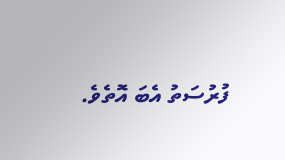ފުރުސަތު އެބަ އޮތެވެ.